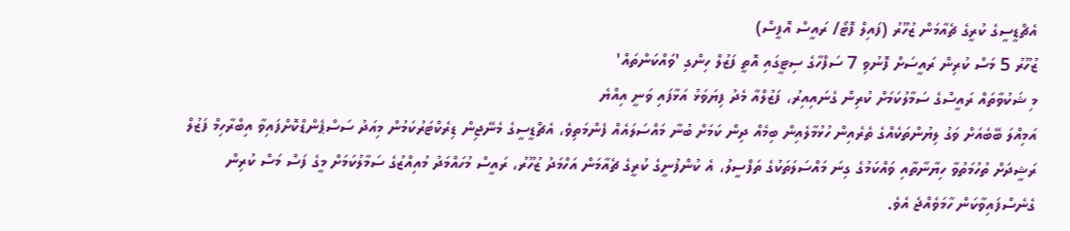އެޗްޑީސީގެ ކުރީގެ ޗެއާމަން ޒުހޫރު (ފައިލް ފޮޓޯ/ ރައީސް އޮފީސް)
ޒުހޫރު 5 މަސް ކުރިން ރައީސަށް ފޮނުވި 7 ސަފްހާގެ ސިޓީގައި އޮތީ ފަޒުލް ހިންގި 'ވައްކަންތައް'
މި ޝަކުވާތައް ރައީސްގެ ސަމާލުކަމަށް ކުރިން ގެނައިއިރު، ފަޒުލްއާ މެދު ފިޔަވަޅު އަޅާފައި ވަނީ އިއްޔެ
އަމިއްލަ ބޭބެއަށް ވަގު ލިޔުންތަކެއްގެ ތެރެއިން ހުޅުމާލެއިން ބިމެއް ދިން ކަމަށް ބުނާ މައްސަލައެއް ފެންމަތިވެ، އެޗްޑީސީގެ މެނޭޖިން ޑިރެކްޓަރުކަމުން މިއަދު ސަސްޕެންޑްކޮށްފައިވާ އިބްރާހިމް ފަޒުލް ރަޝީދަށް ތުހުމަތުވާ ހިޔާނާތާއި ވައްކަމުގެ ގިނަ މައްސަލަތަކުގެ ތަފްސީލު، އެ ކުންފުނީގެ ކުރީގެ ޗެއާމަން އަހްމަދު ޒުހޫރު، ރައީސް މުހައްމަދު މުއިއްޒުގެ ސަމާލުކަމަށް މީގެ ފަސް މަސް ކުރިން ގެނެސްފައިވާކަން ހާމަވެއްޖެ އެވެ.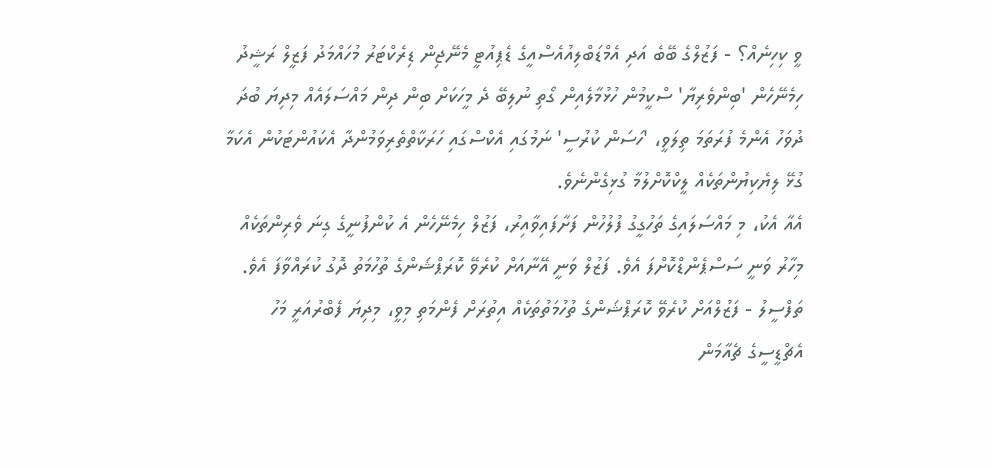ވީ ކިހިނެއް؟ - ފަޒުލްގެ ބޭބެ އަދި އެމްޑަބްލިއުއެސްއީގެ ޑެޕިއުޓީ މެނޭޖިން ޑިރެކްޓަރު މުހައްމަދު ފަޒީލް ރަޝީދު ހިމެނޭހެން 'ބިންވެރިޔާ' ސްކީމުން ހުޅުމާލެއިން ގޯތި ނުލިބޭ ދެ މީހަކަށް ބިން ދިން މައްސަލައެއް މިދިޔަ ބުދަ ދުވަހު އެންމެ ފުރަތަމަ ތިލަވީ، 'ހަސަން ކުރުސީ' ނަމުގައި އެކްސްގައި ހަރަކާތްތެރިވަމުންދާ އެކައުންޓަކުން އެކަމާ ގުޅޭ ލިޔެކިޔުންތަކެއް ލީކްކޮށްލުމާ ގުޅިގެންނެވެ.
އެއާ އެކު، މި މައްސަލައިގެ ތަހުގީގު ފުލުހުން ފަށާފައިވާއިރު، ފަޒުލް ހިމެނޭހެން އެ ކުންފުނީގެ ގިނަ ވެރިންތަކެއް މިހާރު ވަނީ ސަސްޕެންޑްކޮށްފަ އެވެ. ފަޒުލް ވަނީ އޭނާއަށް ކުރެވޭ ކޮރަޕްޝަންގެ ތުހުމަތު ދޮގު ކުރައްވާފަ އެވެ.
ތަފްސީލު - ފަޒުލްއަށް ކުރެވޭ ކޮރަޕްޝަންގެ ތުހުމަތުތަކެއް އިތުރަށް ފެންމަތި މިވީ، މިދިޔަ ފެބްރުއަރީ މަހު އެޗްޑީސީގެ ޗެއާމަން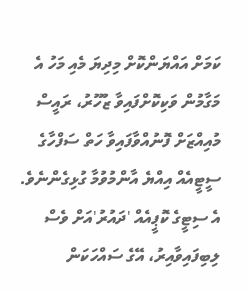ކަމަށް އައްޔަންކޮށް މިދިޔަ މެއި މަހު އެ މަގާމުން ވަކިކޮށްފައިވާ ޒުހޫރު، ރައީސް މުއިއްޒަށް ފޮނުއްވާފައިވާ ހަތް ސަފްހާގެ ސީޓީއެއް އިއްޔެ އާންމުވުމާ ގުޅިގެންނެވެ. އެ ސިޓީގެ ކޮޕީއެއް 'ދައުރު'އަށް ވެސް ލިބިފައިވާއިރު، އޭގެ ސައްހަކަން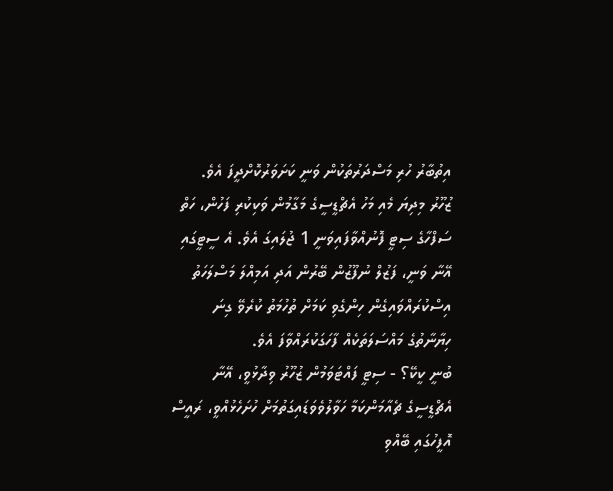އިތުބާރު ހުރި މަސްދަރުތަކުން ވަނީ ކަށަވަރުކޮށްދީފަ އެވެ.
ޒުހޫރު މިދިޔަ މެއި މަހު އެޗްޑީސީގެ މަގާމުން ވަކިކުރި ފަހުން، ހަތް ސަފްހާގެ ސިޓީ ފޮނުއްވާފައިވަނީ 1 ޖުލައިގަ އެވެ. އެ ސީޓީގައި އޭނާ ވަނީ، ފަޒުލް ނުފޫޒުން ބޭރުން އަދި އަމިއްލަ މަސްލަހަތު އިސްކުރައްވައިގެން ހިންގެވި ކަމަށް ތުހުމަތު ކުރެވޭ ގިނަ ހިޔާނާތުގެ މައްސަލަތަކެއް ފާހަގަކުރައްވާފަ އެވެ.
ބުނީ ކީކޭ؟ - ސިޓީ ފައްޓަވަމުން ޒުހޫރު ވިދާޅުވީ، އޭނާ އެޗްޑީސީގެ ޗެއާމަންކަމާ ހަވާލުވެވަޑައިގަތުމަށް ހުށަހެޅުއްވީ، ރައީސް އޮފީހުގައި ބޭއްވި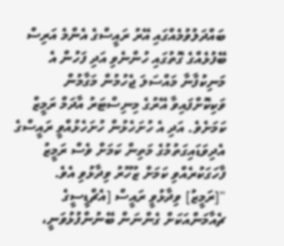ބައްދަލުވުމެއްގައި އޭރު ރައީސްގެ އެންމެ އަރިސް ބޭފުޅެއްގެ ގޮތުގައި ހުންނެވި އަދި ފަހުން އެ މަނިކުފާނާ މައްސަލަ ޖެހުމުން މަގާމުން ވަކިކޮށްފައިވާ އޭރުގެ މިނިސްޓަރު އާދަމް ރަމީޒް ކަމަށެވެ. އަދި އެ ހުށަހެޅުން ހުށަހެޅުއްވީ ރައީސްގެ އެދިވަޑައިގަތުމުގެ މަތިން ކަމަށް ވެސް ރަމީޒު ފާހަގަކުރެއްވި ކަމަށް ޒުހޫރު ވިދާޅުވި އެވެ.
"[ރަމީޒު] ވިދާޅުވީ ރައީސް [އެޗްޑީސީގެ ޗެއާމަންއަކަށް ގެންނަން ބޭނުންފުޅުވަނީ،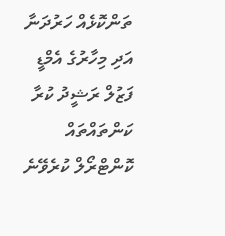ތަންކޮޅެއް ހަރުދަނާ އަދި މިހާރުގެ އެމްޑީ ފަޒުލް ރަޝީދު ކުރާ ކަންތައްތައް ކޮންޓްރޯލް ކުރެވޭނެ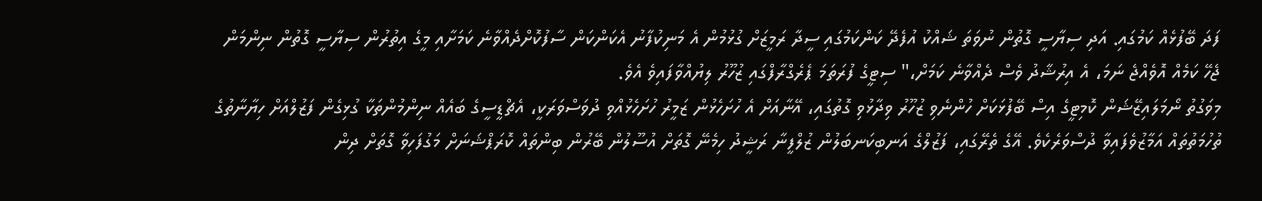ފަދަ ބޭފުޅެއް ކަމުގައި. އަދި ސިޔާސީ ގޮތުން ނުވަތަ ޝައްކު އުފެދޭ ކަންކަމުގައި ސީދާ ރަމީޒަށް ގުޅުމުން އެ މަނިކުފާނު އެކަންކަން ސާފުކޮށްދެއްވާނެ ކަމަށާއި މީގެ އިތުރުން ސިޔާސީ ގޮތުން ނިންމަން ޖެހޭ ކަމެއް އޮވެއްޖެ ނަމަ، އެ އިރުޝާދު ވެސް ދެއްވާނެ ކަމަށް،" ސިޓީގެ ފުރަތަމަ ޕެރެގްރާފްގައި ޒުހޫރު ލިޔުއްވާފައިވެ އެވެ.
މިވަގުތު ނޯމަލައިޒޭޝަން ކޮމިޓީގެ އިސް ބޭފުޅަކަށް ހުންނެވި ޒުހޫރު ވިދާޅުވި ގޮތުގައި، އޭނާއަށް އެ ހުށަހެޅުން ޒަމީރު ހުށަހެޅުއްވި ދުވަސްވަރަކީ، އެޗްޑީސީގެ ބައެއް ނިންމުންތަކާ ގުޅިގެން ފަޒުލްއަށް ހިޔާނާތުގެ ތުހުމަތުތައް އަމާޒުވެފައިވާ ދުސްވަރެކެވެ. އޭގެ ތެރޭގައި، ފަޒުލްގެ އަނބިކަނބަލުން ޒުލްފީނާ ރަޝީދު ހިމެނޭ ގޮތަށް އުސޫލުން ބޭރުން ބިންތައް ކޮރަޕްޝަނަށް މަގުފަހިވާ ގޮތަށް ދިން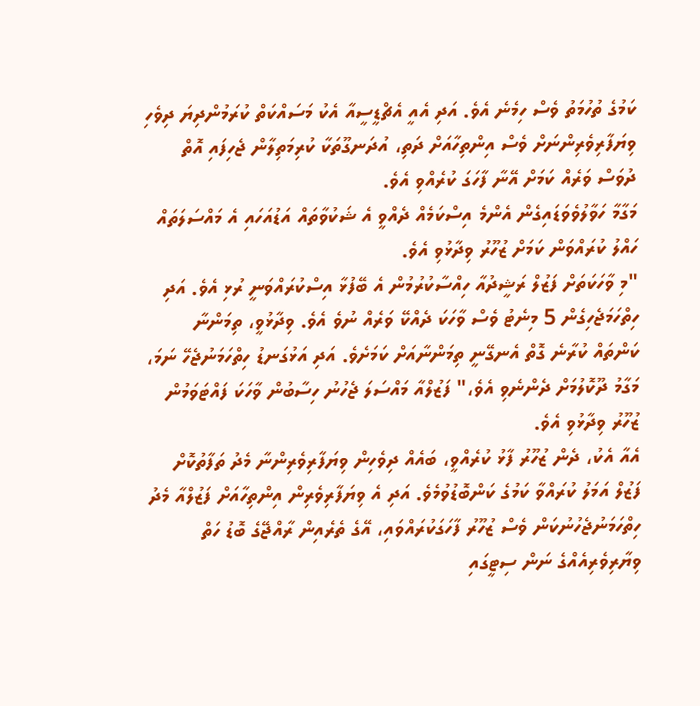ކަމުގެ ތުހުމަތު ވެސް ހިމެނެ އެވެ. އަދި އެއީ އެޗްޑީސީއާ އެކު މަސައްކަތް ކުރަމުންދިޔަ ދިވެހި ވިޔަފާރިވެރިންނަށް ވެސް އިންތިހާއަށް ދަތި، އުދަނގޫތަކާ ކުރިމަތިލާން ޖެހިފައި އޮތް ދުވަސް ވަރެއް ކަމަށް އޭނާ ފާހަގަ ކުރެއްވި އެވެ.
މަގާމާ ހަވާލުވެވަޑައިގެން އެންމެ އިސްކަމެއް ދެއްވީ އެ ޝަކުވާތައް އަޑުއަހައި އެ މައްސަލަތައް ހައްލު ކުރައްވަން ކަމަށް ޒުހޫރު ވިދާޅުވި އެވެ.
"މި ވާހަކަތަށް ފަޒުލް ރަޝީދުއާ ހިއްސާކުރުމުން އެ ބޭފުޅާ އިސްކުރައްވަނީ ރުޅި އެވެ. އަދި ހިތްހަމަޖެހިގެން 5 މިނެޓު ވެސް ވާހަކަ ދެއްކޭ ވަރެއް ނުވެ އެވެ. ވިދާޅުވީ، ތިމަންނާ ކަންތައް ކުރާނެ ގޮތް އެނގޭނީ ތިމަންނާއަށް ކަމަށެވެ. އަދި އަޅުގަނޑު ހިތްހަމަނުޖެހޭ ނަމަ، މަގާމު ދޫކޮލުމަށް ދެންނެވި އެވެ،" ފަޒުލްއާ މައްސަލަ ޖެހުނު ހިސާބުން ވާހަކަ ފައްޓަވަމުން ޒުހޫރު ވިދާޅުވި އެވެ.
އެއާ އެކު، ދެން ޒުހޫރު ފާޅު ކުރެއްވީ، ބައެއް ދިވެހިން ވިޔަފާރިވެރިންނާ މެދު ތަފާތުކޮށް ފަޒުލް އަމަލު ކުރައްވާ ކަމުގެ ކަންބޮޑުވުމެވެ. އަދި އެ ވިޔަފާރިވެރިން އިންތިހާއަށް ފަޒުލްއާ މެދު ހިތްހަމަނުޖެހުނުކަން ވެސް ޒުހޫރު ފާހަގަކުރައްވައި، އޭގެ ތެރެއިން ރާއްޖޭގެ ބޮޑު ހަތް ވިޔާރިވެރިއެއްގެ ނަން ސިޓީގައި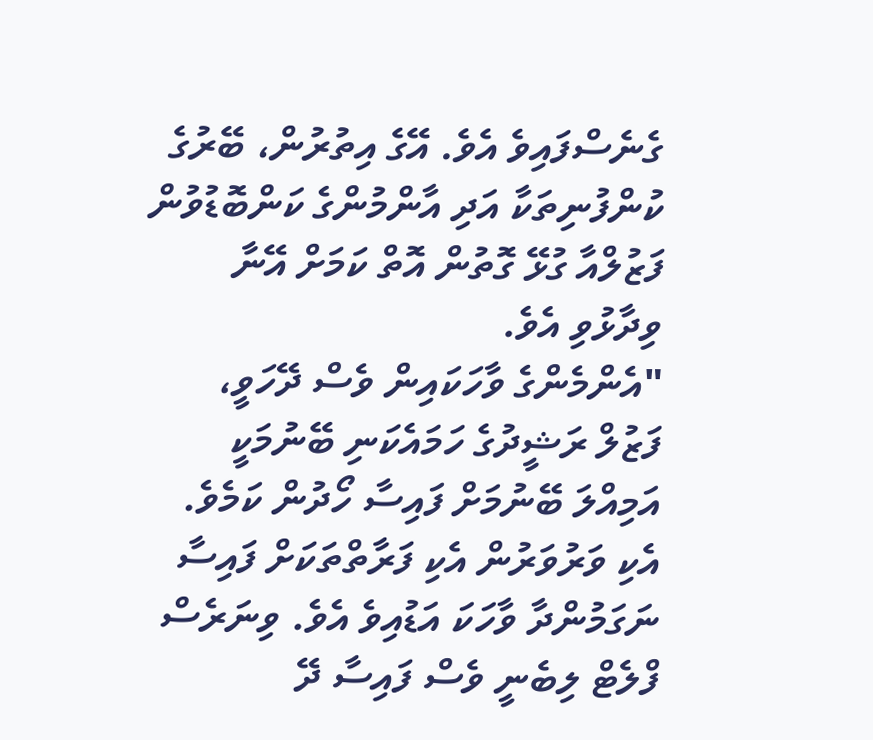ގެނެސްފައިވެ އެވެ. އޭގެ އިތުރުން، ބޭރުގެ ކުންފުނިތަކާ އަދި އާންމުންގެ ކަންބޮޑުވުން ފަޒުލްއާ ގުޅޭ ގޮތުން އޮތް ކަމަށް އޭނާ ވިދާޅުވި އެވެ.
"އެންމެންގެ ވާހަކައިން ވެސް ދޭހަވީ، ފަޒުލް ރަޝީދުގެ ހަމައެކަނި ބޭނުމަކީ އަމިއްލަ ބޭނުމަށް ފައިސާ ހޯދުން ކަމެވެ. އެކި ވަރުވަރުން އެކި ފަރާތްތަކަށް ފައިސާ ނަގަމުންދާ ވާހަކަ އަޑުއިވެ އެވެ. ވިނަރެސް ފްލެޓް ލިބެނީ ވެސް ފައިސާ ދޭ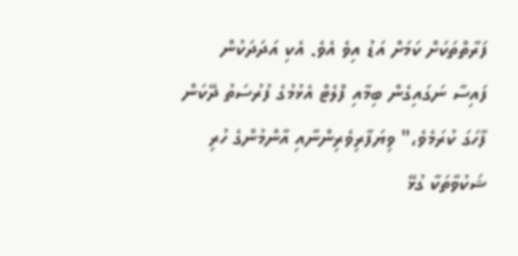ފަރާތްތަކަށް ކަމަށް އަޑު އިވެ އެވެ. އެކި އަދަދަކުން ފައިސާ ނަގައިގެން ބިމާއި ފްލެޓް އެޅުމުގެ ފުރުސަތު ދޭކަން ފާހަގަ ކުރަމެވެ،" ވިޔަފާރިވެރިންނާއި އާންމުންގެ ހުރި ޝަކުވާތަކާ ގުޅޭ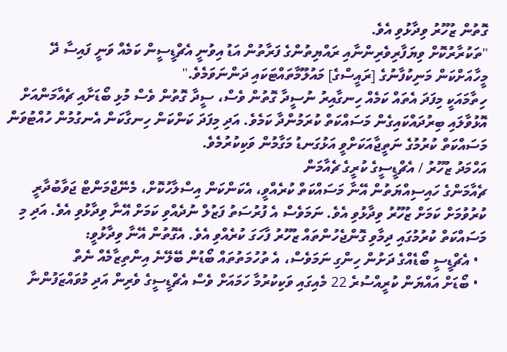ގޮތުން ޒުހޫރު ވިދާޅުވި އެވެ.
"ތަކުރާރުކޮށް ވިޔަފާރިވެރިންނާއި ރައްޔިތުންގެ ފަރާތުން އަޑު އިވުނީ އެޗްޑީސީން ކަމެއް ވަނީ ފައިސާ ދޭ މީހާއަށްކަން މަނިކުފާނުގެ [ރައީސްގެ] މައުލޫމާތައްޓަކައި ދަންނަވަމެވެ."
ހިތާމައަކީ މިފަދަ އެތައް ކަމެއް ހިނގާއިރު ނުސީދާ ގޮތުން ވެސް، ސީދާ ގޮތުން ވެސް މުޅި ބޯޑަށާއި ޗެއާމަންއަށް އޮޅުވާލައި ބިރުދައްކައިގެން މަސައްކަތް ކުރަމުންދާ ކަމެވެ. އަދި މިފަދަ ކަންކަން ހިނގާކަން އެނގުމުން ހުއްޓުވަން މަސައްކަތް ކުރުމުގެ ނަތީޖާއަކަށްވީ އަޅުގަނޑު މަގާމުން ވަކިކުރުމެވެ.
އަހްމަދު ޒުހޫރު / އެޗްޑީސީގެ ކުރީގެ ޗެއާމަން
ޗެއާމަންގެ ހައިސިއްޔަތުން އޭނާ މަސައްކަތް ކުރެއްވީ، އެކަންކަން އިސްލާހުކޮށް، މެނޭޖްމަންޓް ޖަވާބުދާރީ ކުރުވުމަށް ކަމަށް ޒުހޫރު ވިދާޅުވި އެވެ. ނަމަވެސް އެ ފުރުސަތު ފަޒުލް ނުދެއްވި ކަމަށް އޭނާ ވިދާޅުވި އެވެ. އަދި މި މަސައްކަތް ކުރުމުގައި ދިމާވި ގޮންޖެހުންތައް ޒުހޫރު ފާހަގަ ކުރެއްވި އެވެ. އެގޮތުން އޭނާ ވިދާޅުވީ:
  • އެޗްޑީސީ ބޯޑެއްގެ ދަށުން ހިންގި ނަމަވެސް، އެ ތުހުމަތުތައް ބޯޑުން ބޭލޭނެ އިންތިޒާމެއް ނެތް
  • ބޯޑަށް އައްޔަން ކުރީއްސުރެ 22 މެއިގައި ވަކިކުރުމާ ހަމައަށް ވެސް އެޗްޑީސީގެ ވެރިން އަދި މުވައްޒަފުންނާ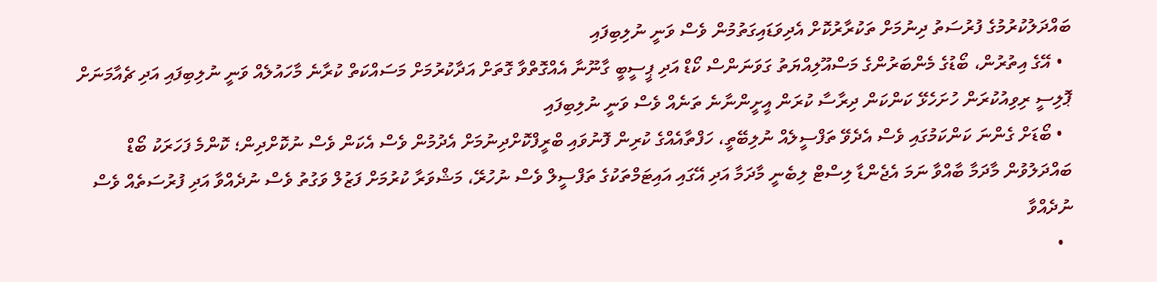ބައްދަލުކުރުމުގެ ފުރުސަތު ދިނުމަށް ތަކުރާރުކޮށް އެދިވަޑައިގަތުމުން ވެސް ވަނީ ނުލިބިފައި
  • އޭގެ އިތުރުން، ބޯޑުގެ މެންބަރުންގެ މަސްއޫލިއްޔަތު ގަވަނަންސް ކޯޑް އަދި ޕީސީބީ ގާނޫނާ އެއްގޮތްވާ ގޮތަށް އަދާކުރުމަށް މަސައްކަތް ކުރާނެ މާހައުލެއް ވަނީ ނުލިބިފައި އަދި ޗެއާމަނަށް ޕޮލިސީ ރިވިއުކުރަން ހުށަހެޅޭ ކަންކަން ދިރާސާ ކުރަން އީށީންނާނެ ތަނެއް ވެސް ވަނީ ނުލިބިފައި
  • ބޯޑަށް ގެންނަ ކަންކަމުގައި ވެސް އެދެވޭ ތަފްސީލެއް ނުލިބޭތީ، ހަފްތާއެއްގެ ކުރިން ފޮނުވައި ބްރީފްކޮށްދިނުމަށް އެދުމުން ވެސް އެކަން ވެސް ނުކޮށްދިން؛ ކޮންމެ ފަހަރަކު ބޯޑް ބައްދަލުވުން މާދަމާ ބާއްވާ ނަމަ އެޖެންޑާ ލިސްޓް ލިބެނީ މާދަމާ އަދި އޭގައި އައިޓަމްތަކުގެ ތަފްސީލް ވެސް ނުހުރޭ، މަޝްވަރާ ކުރުމަށް ފަޒުލް ވަގުތު ވެސް ނުދެއްވާ އަދި ފުރުސަތެއް ވެސް ނުދެއްވާ
  •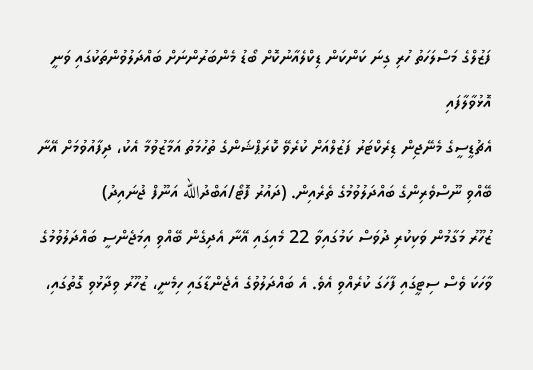ފަޒުލްގެ މަސްލަހަތު ހުރި ގިނަ ކަންކަން ޑިކްލެއާނުކޮށް ބޯޑު މެންބަރުންނަށް ބައްދަލުވުންތަކުގައި ވަނީ އޮޅުވާލާފައި
އެޗުޑީސީގެ މެނޭޖިން ޑިރެކްޓަރު ފަޒުލްއަށް ކުރެވޭ ކޮރަޕްޝަންގެ ތުހުމަތު އަމާޒުވުމާ އެކު، ދިފާއުވުމަށް އޭނާ ބޭއްވި ނޫސްވެރިންގެ ބައްދަލުވުމުގެ ތެރެއިން. (ދައުރު ފޮޓޯ/އަބްދުالله އަނޫފް ޖުނައިދު)
ޒުހޫރު މަގާމުން ވަކިކުރި ދުވަސް ކަމުގައިވާ 22 މެއިގައި އޭނާ އެދިގެން ބޭއްވި އިމަޖެންސީ ބައްދަލުވުމުގެ ވާހަކަ ވެސް ސިޓީގައި ފާހަގަ ކުރެއްވި އެވެ. އެ ބައްދަލުވުގެ އެޖެންޑާގައި ހިމެނީ، ޒުހޫރު ވިދާޅުވި ގޮތުގައި،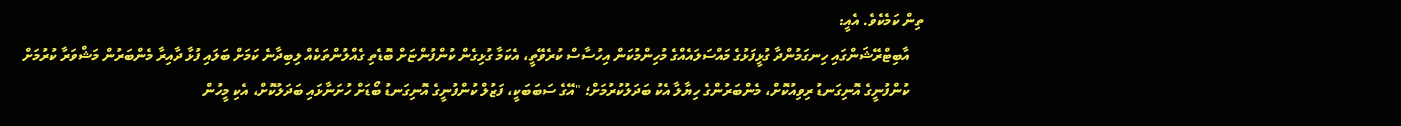ތިން ކަމެކެވެ. އެއީ:
    އާބިޓްރޭޝަންގައި ހިނގަމުންދާ ގުޅީފަޅުގެ މައްސަލައެއްގެ މުހިންމުކަން އިހުސާސް ކުރެވޭތީ، އެކަމާ ގުޅިގެން ކުންފުންޏަށް ބޮޑެތި ގެއްލުންތަކެއް ލިބިދާނެ ކަމަށް ބަލައި ފުޅާ ދާއިރާ މެންބަރުން މަޝްވަރާ ކުރުމަށް
    ކުންފުނީގެ އޮނިގަނޑު ރިވިއުކޮށް، މެންބަރުންގެ ހިޔާލާ އެކު ބަދަލުކުރުމަށް؛ "އޭގެ ސަބަބަކީ، ފަޒުލް ކުންފުނީގެ އޮނިގަނޑު ބޯޑަށް ހުށަނާޅައި ބަދަލުކޮށް، އެކި މީހުން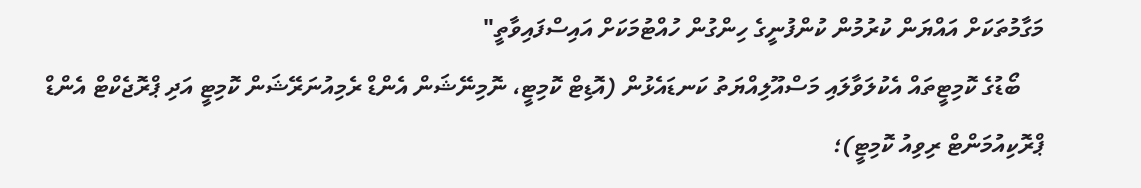މަގާމުތަކަށް އައްޔަން ކުރުމުން ކުންފުނީގެ ހިންގުން ހުއްޓުމަކަށް އައިސްފައިވާތީ"
    ބޯޑުގެ ކޮމިޓީތައް އެކުލަވާލައި މަސްއޫލިއްޔަތު ކަނޑައެޅުން (އޮޑިޓް ކޮމިޓީ، ނޮމިނޭޝަން އެންޑް ރެމިއުނަރޭޝަން ކޮމިޓީ އަދި ޕްރޮޖެކްޓް އެންޑް ޕްރޮކިއުމަންޓް ރިވިއު ކޮމިޓީ)؛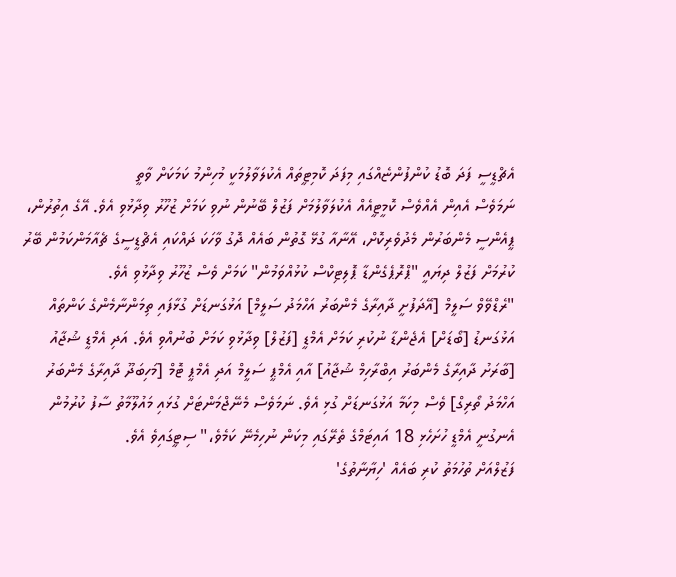އެޗްޑީސީ ފަދަ ބޮޑު ކުންފުންޏެއްގައި މިފަދަ ކޮމިޓީތައް އެކުލަވާލުމަކީ މުހިންމު ކަމަކަށް ވާތީ
ނަމަވެސް އެއިން އެއްވެސް ކޮމީޓީއެއް އެކުލަވާލުމަށް ފަޒުލް ބޭނުން ނުވި ކަމަށް ޒުހޫރު ވިދާޅުވި އެވެ. އޭގެ އިތުރުން، ޕީއެންސީ މެންބަރުން މެދުވެރިކޮށް، އޭނާއާ ގުޅޭ ގޮތުން ބައެއް ދޮގު ވާހަކަ ދައްކައި އެޗްޑީސީގެ ޗެއާމަންކަމުން ބޭރު ކުރުމަށް ފަޒުލް ދިޔައީ "ޕްރޮޕެގެންޑާ ޕޮލިޓިކްސް ކުޅުއްވަމުން" ކަމަށް ވެސް ޒުހޫރު ވިދާޅުވި އެވެ.
"ރެޑްވޭވް ސަލީމް [އޭދަފުށީ ދާއިރާގެ މެންބަރު އަހްމަދު ސަލީމް] އަޅުގަނޑަށް ގުޅާފައި ތިމަންނާމެންގެ ކަންތައް އަޅުގަނޑު [ބޯޑަށް] އެޖެންޑާ ނުކުރި ކަމަށް އެމްޑީ [ފަޒުލް] ވިދާޅުވި ކަމަށް ބުނުއްވި އެވެ. އަދި އެމްޑީ ޝުޖާއު [ބާރަށު ދާއިރާގެ މެންބަރު އިބްރާހިމް ޝުޖާއު] އާއި އެމްޕީ ސަލީމް އަދި އެމްޕީ ޓޮމް [މަހިބަދޫ ދާއިރާގެ މެންބަރު އަހްމަދު ތޯރިގް] ވެސް މިކަމާ އަޅުގަނޑަށް ގުޅި އެވެ. ނަމަވެސް މެނޭޖްމަންޓަށް ގުޅައި މައުލޫމާތު ސާފު ކުރުމުން އެނގުނީ އެމްޑީ ހުށަހެޅި 18 އައިޓަމްގެ ތެރޭގައި މިކަން ނުހިމެނޭ ކަމެވެ،" ސިޓީގައިވެ އެވެ.
ފަޒުލްއަށް ތުހުމަތު ކުރި ބައެއް 'ހިޔާނާތުގެ'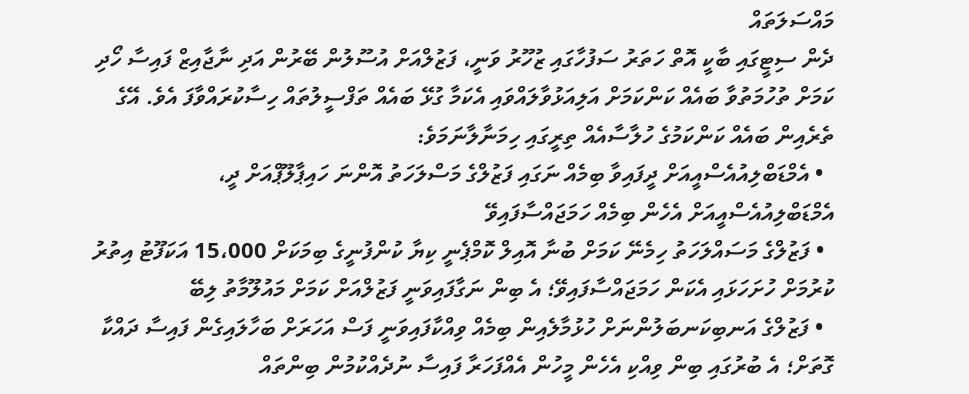މައްސަލަތައް
ދެން ސިޓީގައި ބާކީ އޮތް ހަތަރު ސަފުހާގައި ޒުހޫރު ވަނީ، ފަޒުލްއަށް އުސޫލުން ބޭރުން އަދި ނާޖާއިޒް ފައިސާ ހޯދި ކަމަށް ތުހުމަތުވާ ބައެއް ކަންކަމަށް އަލިއަޅުވާލައްވައި އެކަމާ ގުޅޭ ބައެއް ތަފްސީލުތައް ހިސާކުރައްވާފަ އެވެ. އޭގެ ތެރެއިން ބައެއް ކަންކަމުގެ ހުލާސާއެއް ތިރީގައި ހިމަނާލާނަމަވެ:
  • އެމްޑަބްލިއުއެސްއީއަށް ދީފައިވާ ބިމެއް ނަގައި ފަޒުލްގެ މަސްލަހަތު އޮންނަ ހައިޕާލޫޕްއަށް ދީ، އެމްޑަބްލިއުއެސްއީއަށް އެހެން ބިމެއް ހަމަޖައްސާފައިވޭ
  • ފަޒުލްގެ މަސައްލަހަތު ހިމެނޭ ކަމަށް ބުނާ އޮއިލް ކޮމްޕެނީ ކިޔާ ކުންފުނީގެ ބިމަކަށް 15،000 އަކަފޫޓު އިތުރު ކުރުމަށް ހުށަހަޅައި އެކަން ހަމަޖައްސާފައިވޭ؛ އެ ބިން ނަގާފައިވަނީ ފަޒުލްއަށް ކަމަށް މައުލޫމާތު ލިބޭ
  • ފަޒުލްގެ އަނބިކަނބަލުންނަށް ހުޅުމާލެއިން ބިމެއް ވިއްކާފައިވަނީ ފަސް އަހަރަށް ބަހާލައިގެން ފައިސާ ދައްކާ ގޮތަށް؛ އެ ބުރުގައި ބިން ވިއްކި އެހެން މީހުން އެއްފަހަރާ ފައިސާ ނުދެއްކުމުން ބިންތައް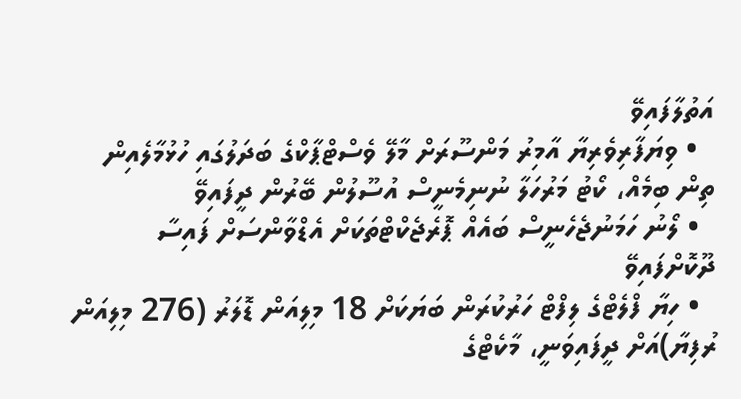އަތުލާފައިވޭ
  • ވިޔަފާރިވެރިޔާ އާމިރު މަންސޫރަށް މާލޭ ވެސްޓްޕާކްގެ ބަދަލުގައި ހުޅުމާލެއިން ތިން ބިމެއް، ކޯޓު މަރުހަލާ ނުނިމެނީސް އުސޫލުން ބޭރުން ދީފައިވޭ
  • ލޯނު ހަމަނުޖެހެނީސް ބައެއް ޕޮރެޖެކްޓްތަކަށް އެޑްވާންސަށް ފައިސާ ދޫކޮށްފައިވޭ
  • ހިޔާ ފްލެޓްގެ ލިފްޓް ހަރުކުރަން ބަޔަކަށް 18 މިލިއަން ޑޮލަރު (276 މިލިއަން ރުފިޔާ)އަށް ދީފައިވަނީ، މާކެޓްގެ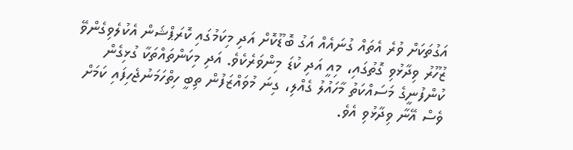އަގުތަކަށް ވުރެ އެތައް ގުނައެއް އަގު ބޮޑޫކޮށް އަދި މިކަމުގައި ކޮރަޕްޝަން އެކުލެވިގެންވޭ
ޒުހޫރު ވިދާޅުވި ގޮތުގައި، މިއީ އަދި ކުޑަ މިންވަރެކެވެ. އަދި މިކަންތައްތަކާ ގުޅިގެން ކުންފުނީގެ މަސައްކަތު މާހައުލު ގެއްލި، ގިނަ މުވައްޒަފުން ތިބީ ހިތްހަމަނުޖެހިފައި ކަމަށް ވެސް އޭނާ ވިދާޅުވި އެވެ.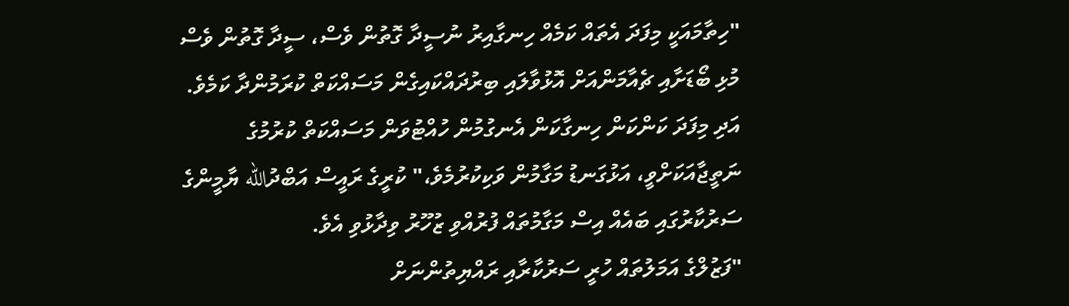"ހިތާމައަކީ މިފަދަ އެތައް ކަމެއް ހިނގާއިރު ނުސީދާ ގޮތުން ވެސް، ސީދާ ގޮތުން ވެސް މުޅި ބޯޑަށާއި ޗެއާމަންއަށް އޮޅުވާލައި ބިރުދައްކައިގެން މަސައްކަތް ކުރަމުންދާ ކަމެވެ. އަދި މިފަދަ ކަންކަން ހިނގާކަން އެނގުމުން ހުއްޓުވަން މަސައްކަތް ކުރުމުގެ ނަތީޖާއަކަށްވީ، އަޅުގަނޑު މަގާމުން ވަކިކުރުމެވެ،" ކުރީގެ ރައީސް އަބްދުالله ޔާމީންގެ ސަރުކާރުގައި ބައެއް އިސް މަގާމުތައް ފުރުއްވި ޒުހޫރު ވިދާޅުވި އެވެ.
"ފަޒުލްގެ އަމަލުތައް ހުރީ ސަރުކާރާއި ރައްޔިތުންނަށް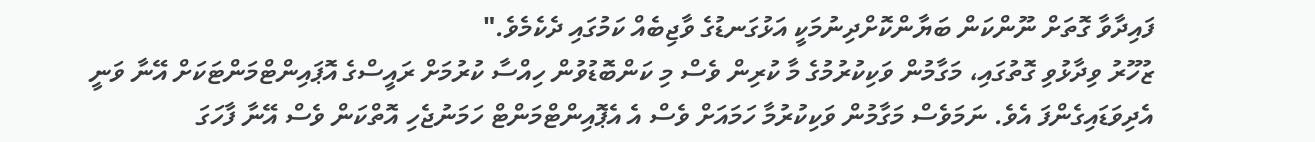ފައިދާވާ ގޮތަށް ނޫންކަން ބަޔާންކޮށްދިނުމަކީ އަޅުގަނޑުގެ ވާޖިބެއް ކަމުގައި ދެކެމެވެ."
ޒުހޫރު ވިދާޅުވި ގޮތުގައި، މަގާމުން ވަކިކުރުމުގެ މާ ކުރިން ވެސް މި ކަންބޮޑުވުން ހިއްސާ ކުރުމަށް ރައީސްގެ އޮޕައިންޓްމަންޓަކަށް އޭނާ ވަނީ އެދިވަޑައިގެންފަ އެވެ. ނަމަވެސް މަގާމުން ވަކިކުރުމާ ހަމައަށް ވެސް އެ އެޕޮއިންޓްމަންޓް ހަމަނުޖެހި އޮތްކަން ވެސް އޭނާ ފާހަގަ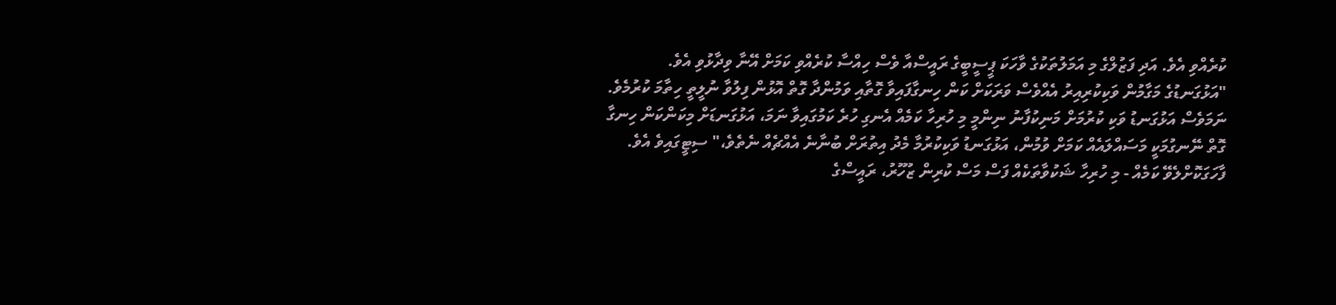ކުރެއްވި އެވެ. އަދި ފަޒުލްގެ މި އަމަލުތަކުގެ ވާހަކަ ޕީސީބީގެ ރައީސްއާ ވެސް ހިއްސާ ކުރެއްވި ކަމަށް އޭނާ ވިދާޅުވި އެވެ.
"އަޅުގަނޑުގެ މަގާމުން ވަކިކުރިއިރު އެއްވެސް ވަރަކަށް ކަން ހިނގާފައިވާ ގޮތާއި ވަމުންދާ ގޮތް އޮޅުން ފިލުވާ ނުލީތީ ހިތާމަ ކުރުމެވެ. ނަމަވެސް އަޅުގަނޑު ވަކި ކުރުމަށް މަނިކުފާނު ނިންމީ މި ހުރިހާ ކަމެއް އެނގި ހުރެ ކަމުގައިވާ ނަމަ، އަޅުގަނޑަށް މިކަންކަން ހިނގާ ގޮތް ނޭނގުމަކީ މަސައްލައެއް ކަމަށް ވުމުން، އަޅުގަނޑު ވަކިކުރުމާ މެދު އިތުރަށް ބުނާނެ އެއްޗެއް ނެތެވެ،" ސިޓީގައިވެ އެވެ.
ފާހަގަކޮށްލެވޭ ކަމެއް - މި ހުރިހާ ޝަކުވާތަކެއް ފަސް މަސް ކުރިން ޒުހޫރު، ރައީސްގެ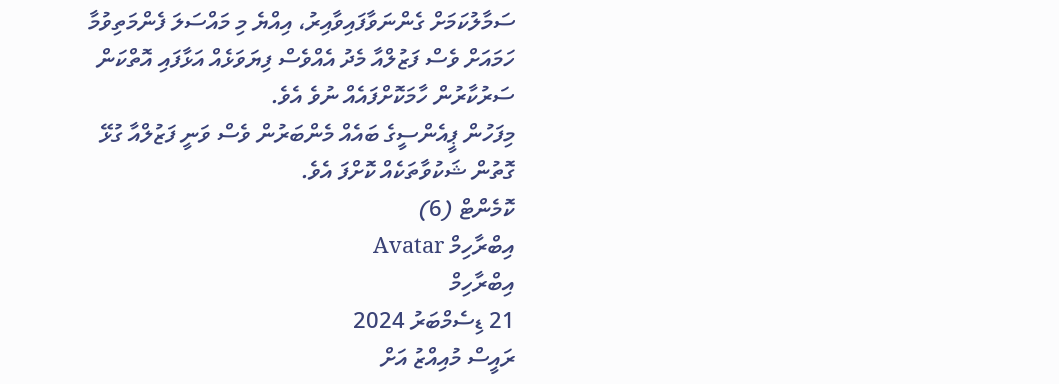ސަމާލުކަމަށް ގެންނަވާފައިވާއިރު، އިއްޔެ މި މައްސަލަ ފެންމަތިވުމާ ހަމައަށް ވެސް ފަޒުލްއާ މެދު އެއްވެސް ފިޔަވަޅެއް އަޅާފައި އޮތްކަން ސަރުކާރުން ހާމަކޮށްފައެއް ނުވެ އެވެ.
މިފަހުން ޕީއެންސީގެ ބައެއް މެންބަރުން ވެސް ވަނީ ފަޒުލްއާ ގުޅޭ ގޮތުން ޝަކުވާތަކެއް ކޮށްފަ އެވެ.
ކޮމެންޓް (6)
އިބްރާހިމް Avatar
އިބްރާހިމް
21 ޑިސެމްބަރު 2024
ރައީސް މުއިއްޒު އަށް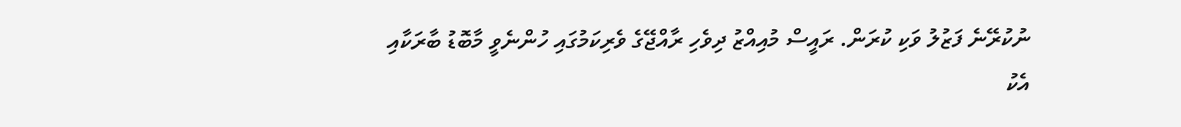ނުކުރޭނެ ފަޒުލު ވަކި ކުރަން. ރައީސް މުއިއްޒު ދިވެހި ރާއްޖޭގެ ވެރިކަމުގައި ހުންނެވީ މާބޮޑު ބާރަކާއި އެކު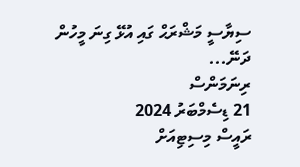ސިޔާސީ މަޝްރަޙް ގައި އުޅޭ ގިނަ މީހުން ދަނޭ...
ރިނަމަންސް
21 ޑިސެމްބަރު 2024
ރައީސް މިސިޓިއަށް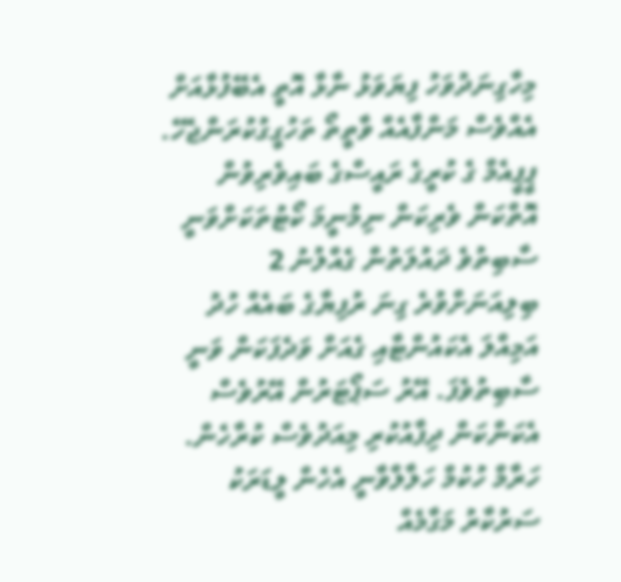މިހާގިނަދުވަހު ފިޔަވަޅު ނާޅާ އޮތީ އެބޭފުޅާއަށް އެއްވެސް މަންފާއެއް ވާތީތޯ ތަހުގީގުކުރަންޖެހޭ. ޕީޕީއެމް ގެ ކުރީގެ ރައީސްގެ ބައިވެރިވުން އޮތްކަން ވެރިކަން ނިމުނީމަ ކޯޓުތަކަށްވަނީ ސާބިތުވެ ދައުލަތުން ގެއްލުނު 2 ބިލިއަނަށްވުރެ ގިނަ ރުފިޔާގެ ބައެއް ހުދު އަމިއްލަ އެކައުންޓާއި ގެއަށް ވަދެފަކަން ވަނީ ސާބިތުވެފަ. އޭރު ސަޕޯޓަރުން އޭރުވެސް އެކަންކަން ދިފާއުކުރި މިއަދުވެސް ކުރާހެން. ހަރާމް ހުކުމް ހަލާލްވާނީ އެހެން ލީޑަރަކު ސަރުކާރު މަގާމެއް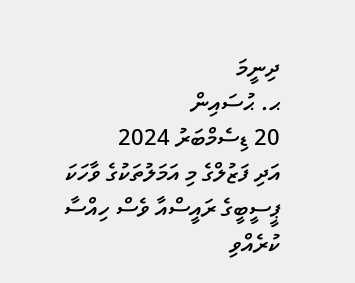ދިނީމަ
ޙ. ޙުސައިން
20 ޑިސެމްބަރު 2024
އަދި ފަޒުލްގެ މި އަމަލުތަކުގެ ވާހަކަ ޕީސީބީގެ ރައީސްއާ ވެސް ހިއްސާ ކުރެއްވި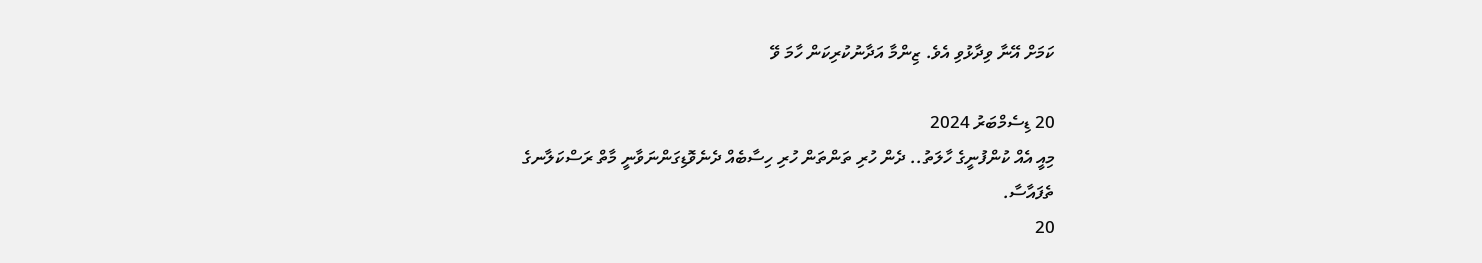ކަމަށް އޭނާ ވިދާޅުވި އެވެ. ޒިންމާ އަދާނުކުރިކަން ހާމަ ވޭ

20 ޑިސެމްބަރު 2024
މިއީ އެއް ކުންފުނީގެ ހާލަތު.. ދެން ހުރި ތަންތަން ހުރި ހިސާބެއް ދެނެވޮޑިގަންނަވާނީ މާތް ރަސްކަލާނގެ
ތެފައާސާ.
20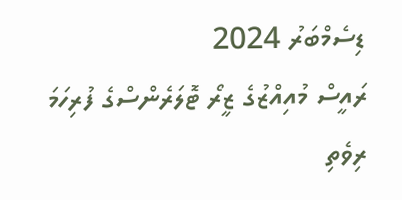ޑިސެމްބަރު 2024
ރައީސް މުއިއްޒުގެ ޒީރޯ ޓޮލަރެންސްގެ ފުރިހަމަ ރިވެތި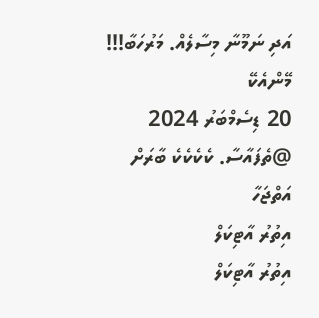އަދި ނަމޫނާ މިސާލެއް. މަރުހަބާ!!!
މޭންއެކޭ
20 ޑިސެމްބަރު 2024
@ތެފައާސާ. ކެކެކެކެ ބާރަށް އަތްޖަހާ
އިތުރު އާޓިކަލް
އިތުރު އާޓިކަލް